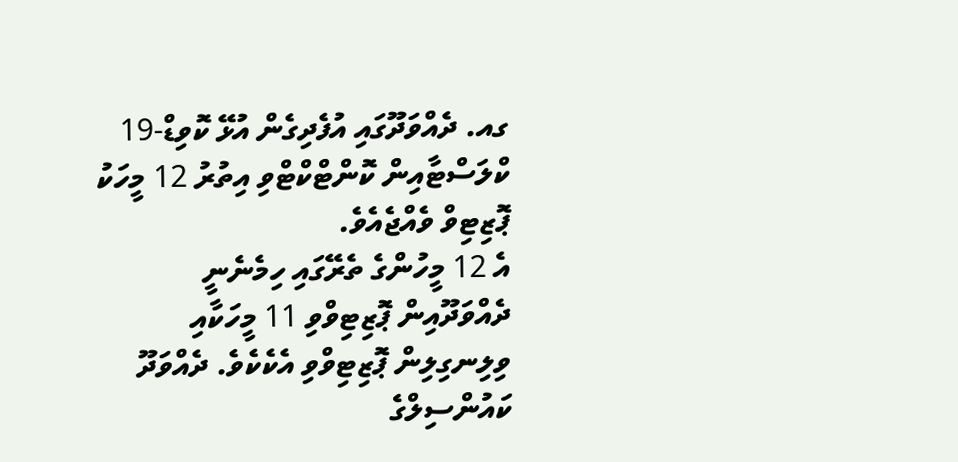ގއ. ދެއްވަދޫގައި އުފެދިގެން އުޅޭ ކޮވިޑް-19 ކްލަސްޓާއިން ކޮންޓްކްޓްވި އިތުރު 12 މީހަކު ޕޮޒިޓިވް ވެއްޖެއެވެ.
އެ 12 މީހުންގެ ތެރޭގައި ހިމެނެނީ ދެއްވަދޫއިން ޕޮޒިޓިވްވި 11 މީހަކާއި ވިލިނގިލިން ޕޮޒިޓިވްވި އެކެކެވެ. ދެއްވަދޫ ކައުންސިލްގެ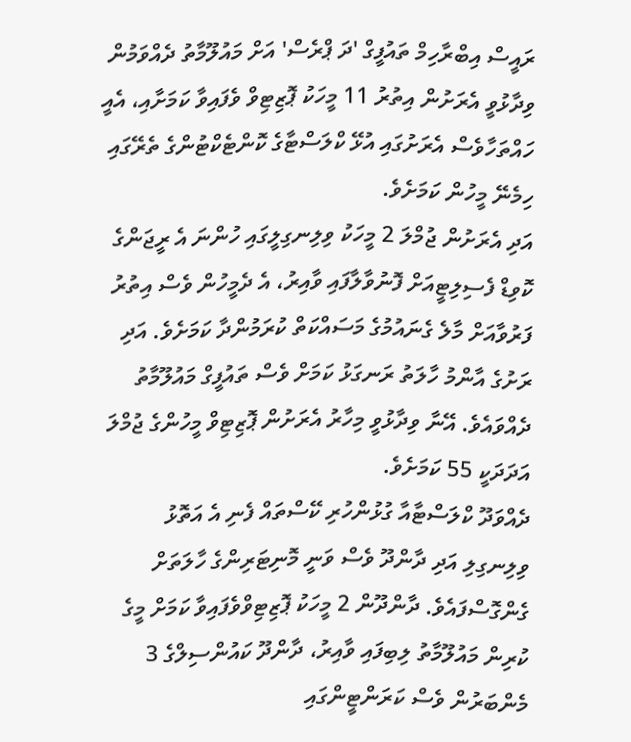ރައީސް އިބްރާހިމް ތައުފީގް 'ދަ ޕްރެސް' އަށް މައުލޫމާތު ދެއްވަމުން ވިދާޅުވީ އެރަށުން އިތުރު 11 މީހަކު ޕޮޒިޓިވް ވެފައިވާ ކަމަށާއި، އެއީ ހައްތަހާވެސް އެރަށުގައި އުޅޭ ކްލަސްޓާގެ ކޮންޓެކްޓުންގެ ތެރޭގައި ހިމެނޭ މީހުން ކަމަށެވެ.
އަދި އެރަށުން ޖުމްލަ 2 މީހަކު ވިލިނގިލީގައި ހުންނަ އެ ރީޖަންގެ ކޮވިޑް ފެސިލިޓީއަށް ފޮނުވާލާފައި ވާއިރު، އެ ދެމީހުން ވެސް އިތުރު ފަރުވާއަށް މާލެ ގެނައުމުގެ މަސައްކަތް ކުރަމުންދާ ކަމަށެވެ. އަދި ރަށުގެ އާންމު ހާލަތު ރަނގަޅު ކަމަށް ވެސް ތައުފީގް މައުލޫމާތު ދެއްވައެވެ. އޭނާ ވިދާޅުވީ މިހާރު އެރަށުން ޕޮޒިޓިވް މީހުންގެ ޖުމްލަ އަދަދަކީ 55 ކަމަށެވެ.
ދެއްވަދޫ ކްލަސްޓާއާ ގުޅުންހުރި ކޭސްތައް ފެނި އެ އަތޮޅު ވިލިނގިލި އަދި ދާންދޫ ވެސް ވަނީ މޮނިޓަރިންގެ ހާލަތަށް ގެންގޮސްފައެވެ. ދާންދޫން 2 މީހަކު ޕޮޒިޓިވްވެފައިވާ ކަމަށް މީގެ ކުރިން މައުލޫމާތު ލިބިފައި ވާއިރު، ދާންދޫ ކައުންސިލްގެ 3 މެންބަރުން ވެސް ކަރަންޓީންގައި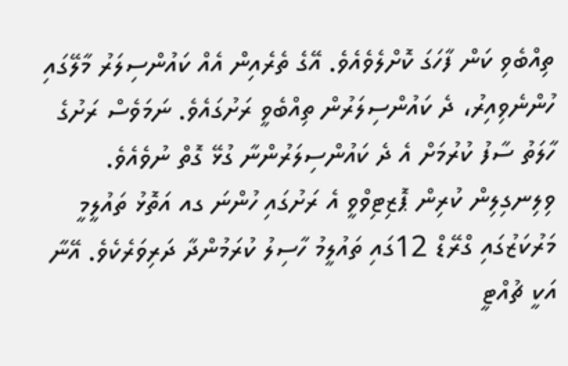ތިއްބެވި ކަން ފާހަގަ ކޮށްލެވެއެވެ. އޭގެ ތެރެއިން އެއް ކައުންސިލަރު މާލޭގައި ހުންނެވިއިރު، ދެ ކައުންސިލަރުން ތިއްބެވީ ރަށުގައެވެ. ނަމަވެސް ރަށުގެ ހާލަތު ސާފު ކުރުމަށް އެ ދެ ކައުންސިލަރުންނާ ގުޅޭ ގޮތް ނުވެއެވެ.
ވިލިނގިލިން ކުރިން ޕޮޒިޓިވްވީ އެ ރަށުގައި ހުންނަ ގއ އަތޮޅު ތައުލީމީ މަރުކަޒުގައި ގްރޭޑް 12ގައި ތައުލީމު ހާސިލު ކުރަމުންދާ ދަރިވަރެކެވެ. އޭނާ އަކީ ޗުއްޓީ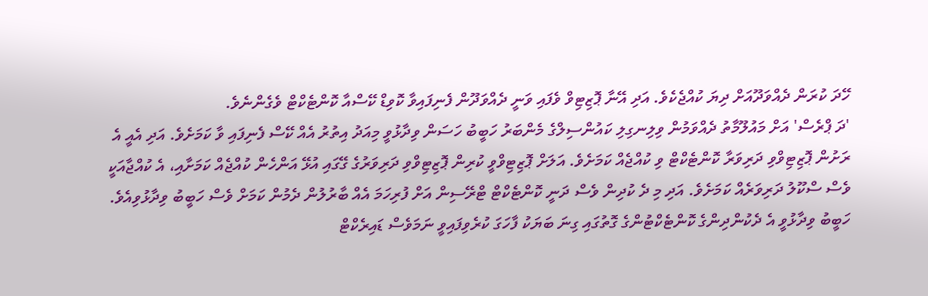ހޭދަ ކުރަން ދެއްވަދޫއަށް ދިޔަ ކުއްޖެކެވެ. އަދި އޭނާ ޕޮޒިޓިވް ވެފައި ވަނީ ދެއްވަދޫން ފެނިފައިވާ ކޮވިޑް ކޭސްއާ ކޮންޓެކްޓް ވެގެންނެވެ.
'ދަ ޕްރެސް' އަށް މައުލޫމާތު ދެއްވަމުން ވިލިނގިލި ކައުންސިލްގެ މެންބަރު ހަބީބު ހަސަން ވިދާޅުވީ މިއަދު އިތުރު އެއް ކޭސް ފެނިފައި ވާ ކަމަށެވެ. އަދި އެއީ އެ ރަށުން ޕޮޒިޓިވްވި ދަރިވަރާ ކޮންޓެކްޓް ވި ކުއްޖެއް ކަމަށެވެ. އަލަށް ޕޮޒިޓިވްވީ ކުރިން ޕޮޒިޓިވްވި ދަރިވަރުގެ ގޭގައި އުޅޭ އަންހެން ކުއްޖެއް ކަމަށާއި، އެ ކުއްޖާއަކީ ވެސް ސްކޫލު ދަރިވަރެއް ކަމަށެވެ. އަދި މި ދެ ކުދިން ވެސް ދަނީ ކޮންޓެކްޓް ޓްރޭސިން އަށް ފުރިހަމަ އެއް ބާރުލުން ދެމުން ކަމަށް ވެސް ހަބީބު ވިދާޅުވިއެވެ.
ހަބީބު ވިދާޅުވީ އެ ދެކުންދިންގެ ކޮންޓެކްޓުންގެ ގޮތުގައި ގިނަ ބަޔަކު ފާހަގަ ކުރެވިފައިވީ ނަމަވެސް ޑައިރެކްޓް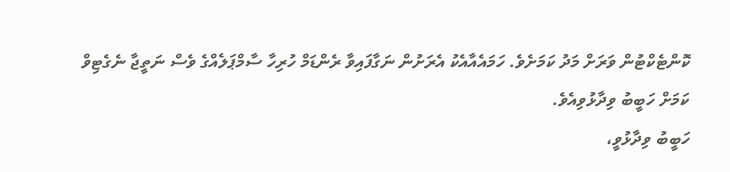ކޮންޓެކްޓުން ވަރަށް މަދު ކަމަށެވެ. ހަމައެއާއެކު އެރަށުން ނަގާފައިވާ ރެންޑަމް ހުރިހާ ސާމްޕަލެއްގެ ވެސް ނަތީޖާ ނެގެޓިވް ކަމަށް ހަބީބު ވިދާޅުވިއެވެ.
ހަބީބު ވިދާޅުވީ،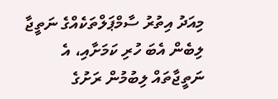މިއަދު އިތުރު ސާމްޕަލްތަކެއްގެ ނަތީޖާ ލިބެން އެބަ ހުރި ކަމަށާއި، އެ ނަތީޖާތައް ލިބުމުން ރަށުގެ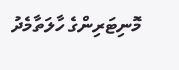މޮނިޓަރިންގެ ހާލަތާމެދު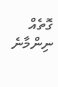ގޮތެއް ނިންމާނެ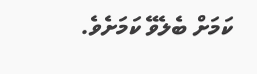ކަމަށް ބެލެވޭ ކަމަށެވެ.